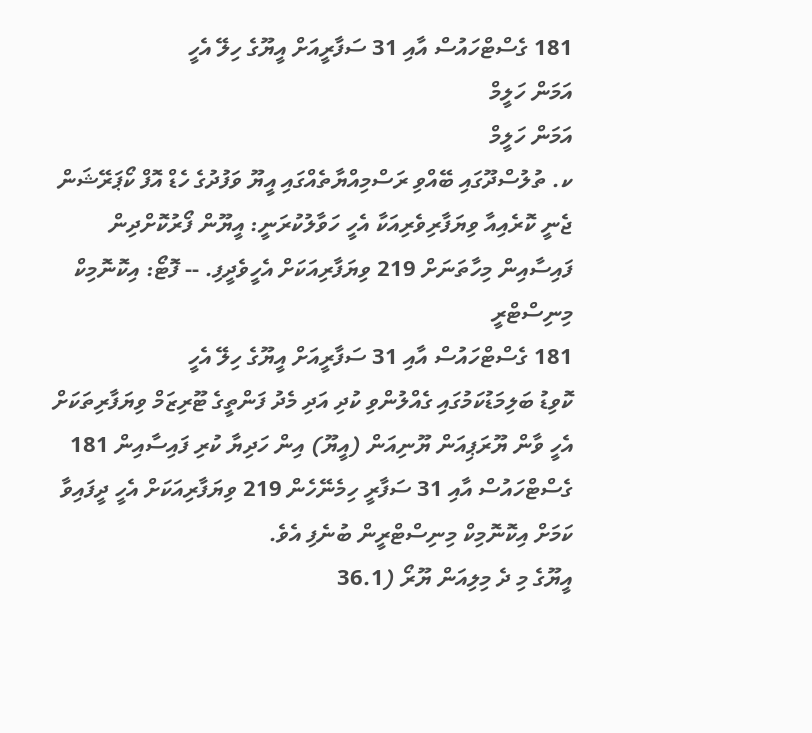181 ގެސްޓްހައުސް އާއި 31 ސަފާރީއަށް އީޔޫގެ ހިލޭ އެހީ
އަމަން ހަލީމް
އަމަން ހަލީމް
ކ. ތުލުސްދޫގައި ބޭއްވި ރަސްމިއްޔާތެއްގައި އީޔޫ ވަފުދުގެ ހެޑް އޮފް ކޯޕަރޭޝަން ޖެނީ ކޮރެއިއާ ވިޔަފާރިވެރިއަކާ އެހީ ހަވާލުކުރަނީ: އީޔޫން ފޯރުކޮށްދިން ފައިސާއިން މިހާތަނަށް 219 ވިޔަފާރިއަކަށް އެހީވެދީފި. -- ފޮޓޯ: އިކޮނޮމިކް މިނިސްޓްރީ
181 ގެސްޓްހައުސް އާއި 31 ސަފާރީއަށް އީޔޫގެ ހިލޭ އެހީ
ކޮވިޑު ބަލިމަޑުކަމުގައި ގެއްލުންވި ކުދި އަދި މެދު ފަންތީގެ ޓޫރިޒަމް ވިޔަފާރިތަކަށް އެހީ ވާން ޔޫރަޕިއަން ޔޫނިއަން (އީޔޫ) އިން ހަދިޔާ ކުރި ފައިސާއިން 181 ގެސްޓްހައުސް އާއި 31 ސަފާރީ ހިމެނޭހެން 219 ވިޔަފާރިއަކަށް އެހީ ދީފައިވާ ކަމަށް އިކޮނޮމިކް މިނިސްޓްރީން ބުނެފި އެވެ.
އީޔޫގެ މި ދެ މިލިއަން ޔޫރޯ (36.1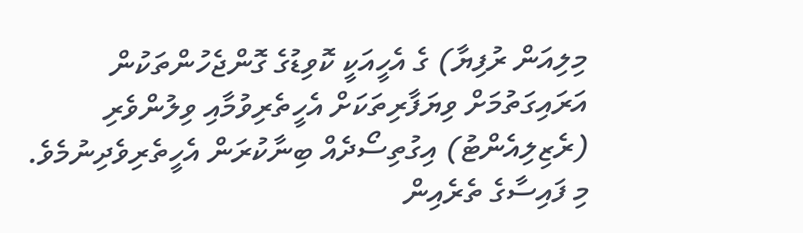މިލިއަން ރުފިޔާ) ގެ އެހީއަކީ ކޮވިޑުގެ ގޮންޖެހުންތަކުން އަރައިގަތުމަށް ވިޔަފާރިތަކަށް އެހީތެރިވުމާއި ވިލުންވެރި (ރެޒިލިއެންޓު) އިގުތިސޯދެއް ބިނާކުރަން އެހީތެރިވެދިނުމެވެ. މި ފައިސާގެ ތެރެއިން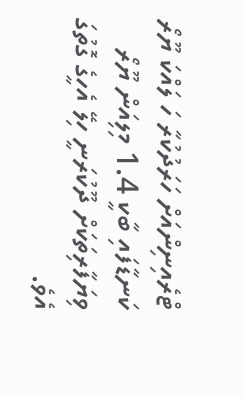ޓްރެއިނިންއަށް ހަރަދުކުރާ ހަ ލައްކަ ޔޫރޯ ކަނޑާފައި ބާކީ 1.4 މިލިއަން ޔޫރޯ ވިޔަފާރިތަކަށް ދޫކުރަނީ ހިލޭ އެހީގެ ގޮތުގަ އެވެ.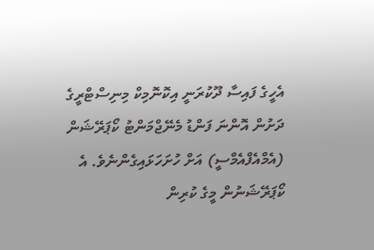އެހީގެ ފައިސާ ދޫކުރަނީ އިކޮނޮމިކް މިނިސްޓްރީގެ ދަށުން އޮންނަ ފަންޑު މެނޭޖްމަންޓު ކޯޕަރޭޝަން (އެމްއެފްއެމްސީ) އަށް ހުށަހަޅައިގެންނެވެ. އެ ކޯޕަރޭޝަނުން މީގެ ކުރިން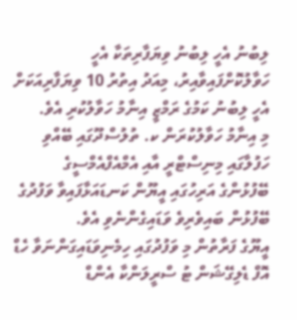ލިބުނު އެހީ ލިބުނު ވިޔަފާރިތަކާ އެހީ ހަވާލުކޮށްފައިވާއިރު، މިއަދު އިތުރު 10 ވިޔަފާރިއަކަށް އެހީ ލިބުނު ކަމުގެ ރަމްޒީ އިނާމު ހަވާލުކުރި އެވެ.
މި އިނާމު ހަވާލުކުރަން ކ. ތުލުސްދޫގައި ބޭއްވި ހަފުލާގައި މިނިސްޓްރީ އާއި އެމްއެފްއެމްސީގެ ބޭފުޅުންގެ އަރިހުގައި އީޔޫން ކަނޑައަޅާފައިވާ ވަފުދުގެ ބޭފުޅުން ބައިވެރިވެ ވަޑައިގެންނެވި އެވެ.
އީޔޫގެ ފަރާތުން މި ވަފުދުގައި ހިމެނިވަޑައިގަންނަވާ ހެޑް އޮފް ޑެލިގޭޝަން ޓު ސްރީލަންކާ އެންޑް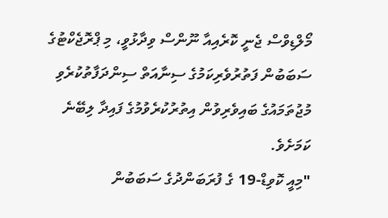މޯލްޑިވްސް ޖެނީ ކޮރެއިއާ ނޫންސް ވިދާޅުވީ، މި ޕްރޮޖެކްޓުގެ ސަބަބުން ފަތުރުވެރިކަމުގެ ސިނާއަތް ސިންދަފާތުކުރެވި މުޖުތަމައުގެ ބައިވެރިވުން އިތުރުކުރެވުމުގެ ފައިދާ ލިބޭނެ ކަމަށެވެ.
"މިއީ ކޮވިޑް-19 ގެ ފުރަބަންދުގެ ސަބަބުން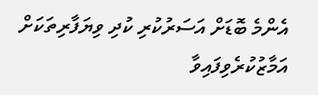އެންމެ ބޮޑަށް އަސަރުކުރި ކުދި ވިޔަފާރިތަކަށް އަމާޒުކުރެވިފައިވާ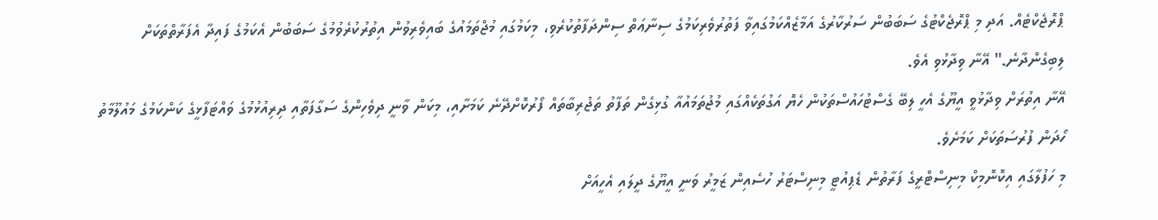ޕްރޮޖެކްޓެއް. އަދި މި ޕްރޮޖެކްޓުގެ ސަބަބުން ސަރުކާރުގެ އަމާޒެއްކަމުގައިވާ ފަތުރުވެރިކަމުގެ ސިނާޢަތް ސިންދަފާތުކުރެވި، މިކަމުގައި މުޖްތަމައުގެ ބައިވެރިވުން އިތުރުކުރެވުމުގެ ސަބަބުން އެކަމުގެ ފައިދާ އެފަރާތްތަކަށް ލިބިގެންދާނެ." އޭނާ ވިދާޅުވި އެވެ.
އޭނާ އިތުރަށް ވިދާޅުވީ އީޔޫގެ އެހީ ލިބޭ ގެސްޓުހައުސްތަކުން ހެޔޮ އަގުތަކެއްގައި މުޖުތަމައުއާ ގުޅިގެން ތަފާތު ތަޖުރިބާތައް ފޯރުކޮށްދޭނެ ކަމަށާއި، މިކަން ވާނީ ދިވެހިންގެ ސަގާފަތާއި ދިރިއުޅުމުގެ ވައްޓަފާޅީގެ ކަންކަމުގެ މައުލޫމާތު ހޯދަން ފުރުސަތަކަށް ކަމަށެވެ.
މި ހަފުލާގައި އިކޮނޮމިކް މިނިސްޓްރީގެ ފަރާތުން ޑެޕިއުޓީ މިނިސްޓަރު ހުސެއިން ޒަމީރު ވަނީ އީޔޫގެ ދީލައި އެހީއަށް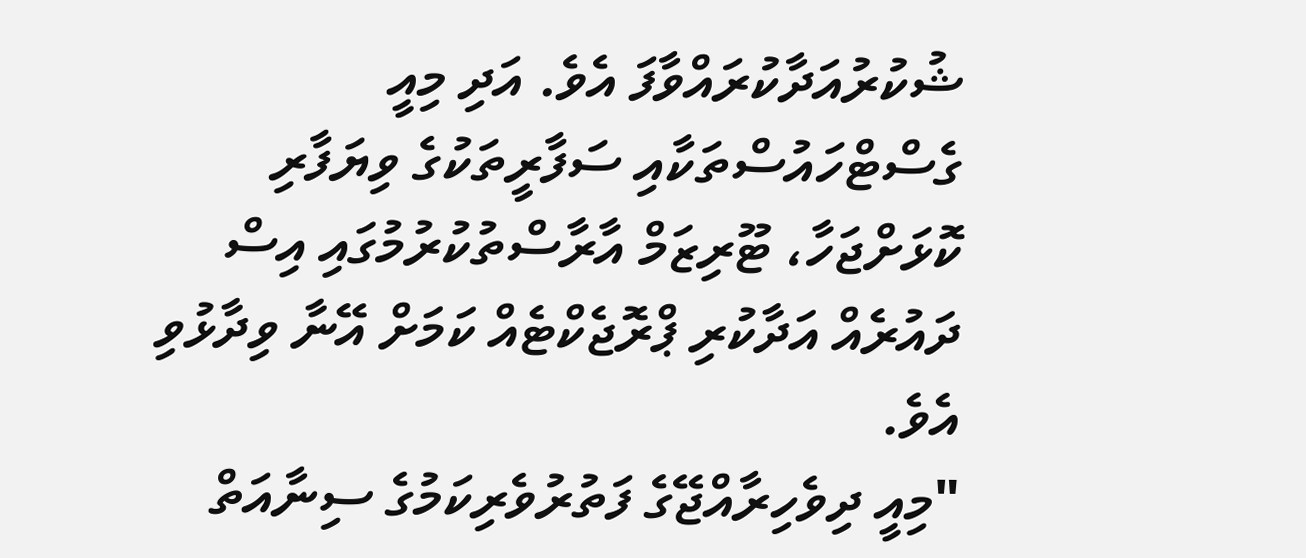ޝުކުރުއަދާކުރައްވާފަ އެވެ. އަދި މިއީ ގެސްޓްހައުސްތަކާއި ސަފާރީތަކުގެ ވިޔަފާރި ކޮޅަށްޖަހާ، ޓޫރިޒަމް އާރާސްތުކުރުމުގައި އިސް ދައުރެއް އަދާކުރި ޕްރޮޖެކްޓެއް ކަމަށް އޭނާ ވިދާޅުވި އެވެ.
"މިއީ ދިވެހިރާއްޖޭގެ ފަތުރުވެރިކަމުގެ ސިނާއަތް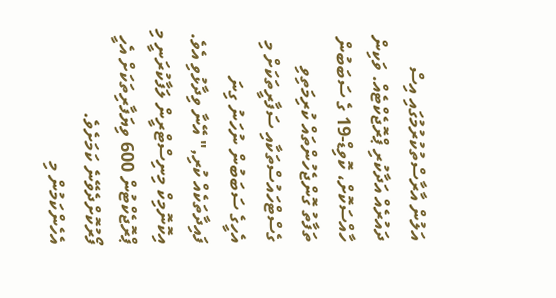އަލުން އާރާސްތުކުރުމުގައި އިސް ދައުރެއް އަދާކުރި ޕްރޮޖެކްޓެއް. ވަކިން ހާއްސަކޮށް، ކޮވިޑް-19 ގެ ސަބަބުން ތަފާތު ގޮންޖެހުންތައް ކުރިމަތިވި ގެސްޓްހައުސްތަކާއި ސަފާރީތަކަށް މި އެހީގެ ސަބަބުން ނުހަނު ގިނަ ފައިދާތަކެއް ކުރި," އޭނާ ވިދާޅުވި އެވެ.
އިކޮނޮމިކް މިނިސްޓްރީން ލަފާކުރަނީ މި ޕްރޮޖެކްޓުން 600 ވިޔަފާރިތަކަށް އެހީ ފޯރުކޮށްދެވޭނެ ކަމަށެވެ.
އެހެންކަމުން މި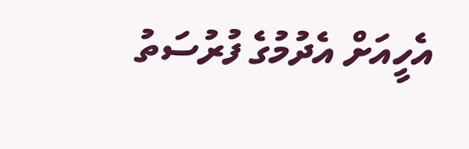އެހީއަށް އެދުމުގެ ފުރުސަތު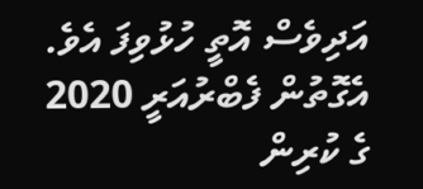އަދިވެސް އޮތީ ހުޅުވިފަ އެވެ. އެގޮތުން ފެބްރުއަރީ 2020 ގެ ކުރިން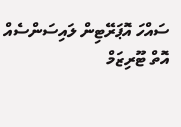ސައްހަ އޮޕަރޭޓިން ލައިސަންސެއް އޮތް ޓޫރިޒަމް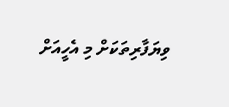ވިޔަފާރިތަކަށް މި އެހީއަށް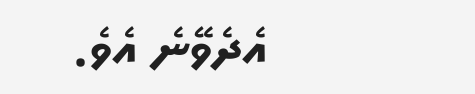އެދެވޭނެ އެވެ.